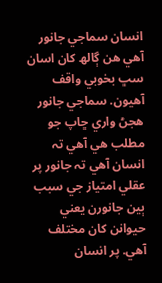انسان سماجي جانور آھي ھن ڳالھ کان اسان سڀ بخوبي واقف آھيون. سماجي جانور ھجڻ واري ڇاپ جو مطلب ھي آھي تہ انسان آھي تہ جانور پر عقلي امتياز جي سبب ٻين جانورن يعني حيوانن کان مختلف آھي. پر انسان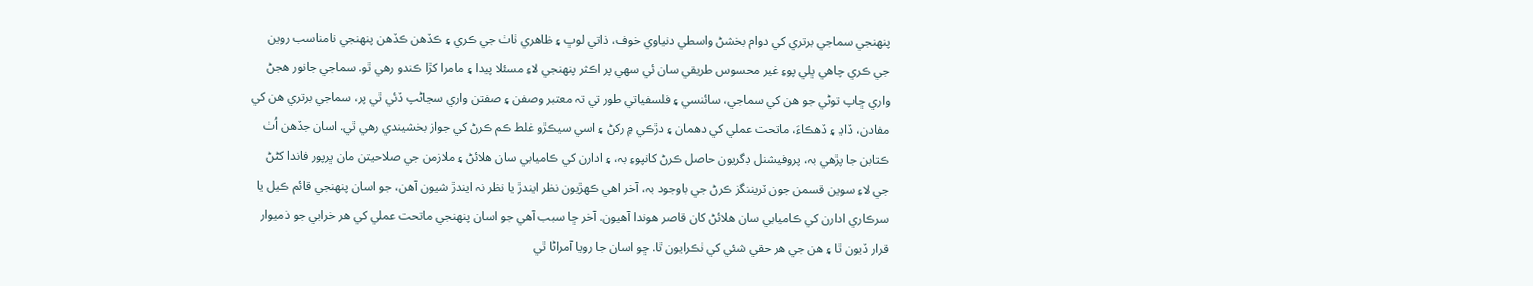پنھنجي سماجي برتري کي دوام بخشڻ واسطي دنياوي خوف، ذاتي لوڀ ۽ ظاھري ٺاٺ جي ڪري ۽ ڪڏھن ڪڏھن پنھنجي نامناسب روين جي ڪري چاھي ڀلي پوءِ غير محسوس طريقي سان ئي سھي پر اڪثر پنھنجي لاءِ مسئلا پيدا ۽ مامرا کڙا ڪندو رھي ٿو. سماجي جانور ھجڻ واري ڇاپ توڻي جو ھن کي سماجي، سائنسي ۽ فلسفياتي طور تي تہ معتبر وصفن ۽ صفتن واري سڃاڻپ ڏئي ٿي پر، سماجي برتري ھن کي مفادن، ڏاڍ ۽ ڏھڪاءَ، ماتحت عملي کي دھمان ۽ دڙڪي ۾ رکڻ ۽ اسي سيڪڙو غلط ڪم ڪرڻ کي جواز بخشيندي رھي ٿي. اسان جڏھن اُٺ ڪتابن جا پڙھي بہ، پروفيشنل ڊگريون حاصل ڪرڻ کانپوءِ بہ، ۽ ادارن کي ڪاميابي سان ھلائڻ ۽ ملازمن جي صلاحيتن مان ڀرپور فاندا کڻڻ جي لاءِ سوين قسمن جون ٽريننگز ڪرڻ جي باوجود بہ، آخر اھي ڪھڙيون نظر ايندڙ يا نظر نہ ايندڙ شيون آھن، جو اسان پنھنجي قائم ڪيل يا سرڪاري ادارن کي ڪاميابي سان ھلائڻ کان قاصر ھوندا آھيون. آخر ڇا سبب آھي جو اسان پنھنجي ماتحت عملي کي ھر خرابي جو ذميوار قرار ڏيون ٿا ۽ ھن جي ھر حقي شئي کي ٺڪرايون ٿا. ڇو اسان جا رويا آمراڻا ٿي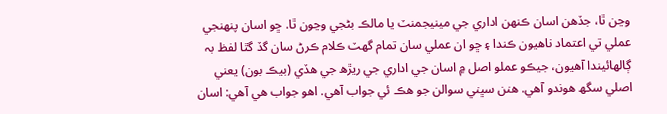وڃن ٿا، جڏھن اسان ڪنھن اداري جي مينيجمنٽ يا مالڪ بڻجي وڃون ٿا. ڇو اسان پنھنجي عملي تي اعتماد ناھيون ڪندا ۽ ڇو ان عملي سان تمام گھٽ ڪلام ڪرڻ سان گڏ گٿا لفظ بہ ڳالھائيندا آھيون، جيڪو عملو اصل ۾ اسان جي اداري جي ريڙھ جي ھڏي (بيڪ بون) يعني اصلي سگھ ھوندو آھي. ھنن سڀني سوالن جو ھڪ ئي جواب آھي. اھو جواب ھي آھي: اسان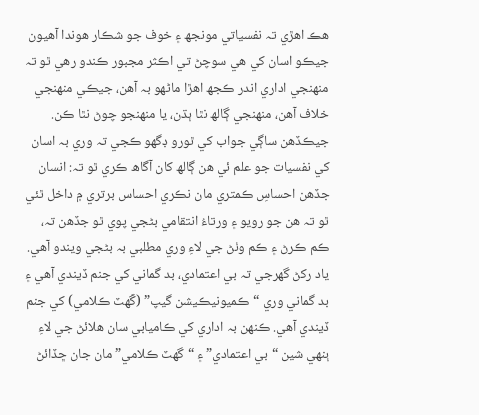ھڪ اھڙي تہ نفسياتي مونجھ ۽ خوف جو شڪار ھوندا آھيون جيڪو اسان کي ھي سوچڻ تي اڪثر مجبور ڪندو رھي ٿو تہ منھنجي اداري اندر ڪجھ اھڙا ماڻھو بہ آھن، جيڪي منھنجي خلاف آھن، منھنجي ڳالھ نٿا ٻڌن، يا منھنجو چوڻ نٿا ڪن. جيڪڏھن ساڳي جواب کي ٿورو ڊگھو ڪجي تہ وري بہ اسان کي نفسيات جو علم ئي ھن ڳالھ کان آگاھ ڪري ٿو تہ: انسان جڏھن احساسِ ڪمتري مان نڪري احساس برتري ۾ داخل ٿئي ٿو تہ ھن جو رويو ۽ ورتاءُ انتقامي بڻجي پوي ٿو جڏھن تہ، ڪم ڪرڻ ۽ ڪم وٺڻ جي لاءِ وري مطلبي بہ بڻجي ويندو آھي.
ياد رکڻ گھرجي تہ بي اعتمادي، بد گماني کي جنم ڏيندي آھي ۽ بد گماني وري “ڪميونيڪيشن گيپ” (گَھٽ ڪلامي) کي جنم ڏيندي آھي. ڪنھن بہ اداري کي ڪاميابي سان ھلائڻ جي لاءِ ٻنھي شين “بي اعتمادي” ۽ “گھٽ ڪلامي” مان جان ڇڏائڻ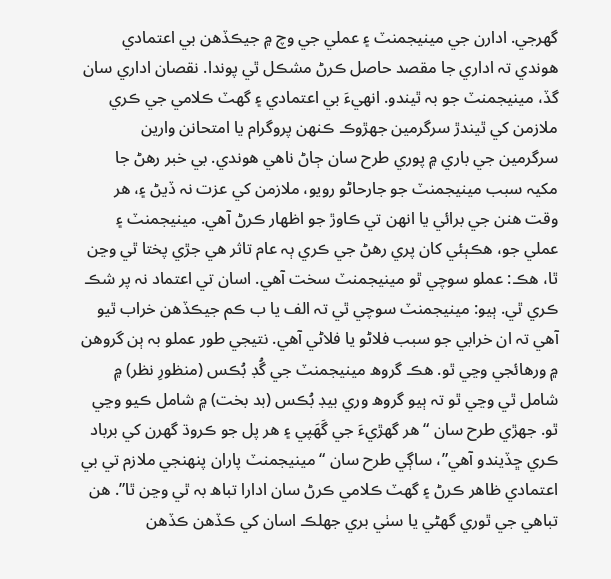گھرجي. ادارن جي مينيجمنٽ ۽ عملي جي وچ ۾ جيڪڏھن بي اعتمادي ھوندي تہ اداري جا مقصد حاصل ڪرڻ مشڪل ٿي پوندا. نقصان اداري سان گڏ، مينيجمنٽ جو بہ ٿيندو. انھيءَ بي اعتمادي ۽ گھٽ ڪلامي جي ڪري ملازمن کي ٿيندڙ سرگرمين جھڙوڪ ڪنھن پروگرام يا امتحانن وارين سرگرمين جي باري ۾ پوري طرح سان ڄاڻ ناھي ھوندي. بي خبر رھڻ جا مکيہ سبب مينيجمنٽ جو جارحاڻو رويو، ملازمن کي عزت نہ ڏيڻ ۽، ھر وقت ھنن جي برائي يا انھن تي ڪاوڙ جو اظھار ڪرڻ آھي. مينيجمنٽ ۽ عملي جو، ھڪٻئي کان پري رھڻ جي ڪري ٻہ عام تاثر ھي جڙي پختا ٿي وڃن ٿا، ھڪ: عملو سوچي ٿو مينيجمنٽ سخت آھي. اسان تي اعتماد نہ پر شڪ ڪري ٿي. ٻيو: مينيجمنٽ سوچي ٿي تہ الف يا ب ڪم جيڪڏھن خراب ٿيو آھي تہ ان خرابي جو سبب فلاڻو يا فلاڻي آھي. نتيجي طور عملو بہ ٻن گروھن ۾ ورھائجي وڃي ٿو. ھڪ گروھ مينيجمنٽ جي گُڊ بُڪس (منظورِ نظر) ۾ شامل ٿي وڃي ٿو تہ ٻيو گروھ وري بيڊ بُڪس (بد بخت) ۾ شامل ڪيو وڃي ٿو. جھڙي طرح سان “ھر گھڙيءَ جي گَھَپي ۽ ھر پل جو ڪروڌ گھرن کي برباد ڪري ڇڏيندو آھي”، ساڳي طرح سان “مينيجمنٽ پاران پنھنجي ملازم تي بي اعتمادي ظاھر ڪرڻ ۽ گھٽ ڪلامي ڪرڻ سان ادارا تباھ بہ ٿي وڃن ٿا”. ھن تباھي جي ٿوري گھڻي يا سٺي بري جھلڪ اسان کي ڪڏھن ڪڏھن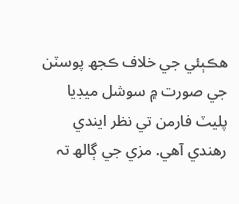ھڪٻئي جي خلاف ڪجھ پوسٽن جي صورت ۾ سوشل ميڊيا پليٽ فارمن تي نظر ايندي رھندي آھي. مزي جي ڳالھ تہ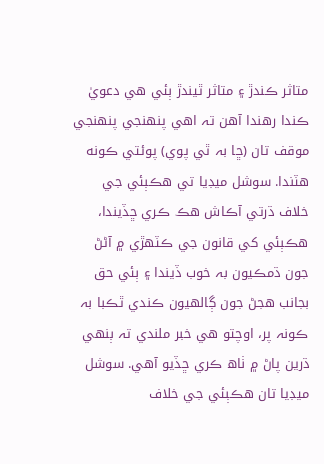متاثر ڪندڙ ۽ متاثر ٿيندڙ ٻئي ھي دعويٰ ڪندا رھندا آھن تہ اھي پنھنجي پنھنجي موقف تان (ڇا بہ ٿي پوي) پوئتي ڪونه ھٽندا. سوشل ميڊيا تي ھڪٻئي جي خلاف ڌرتي آڪاش ھڪ ڪري ڇڏيندا، ھڪٻئي کي قانون جي ڪٽھڙي ۾ آڻڻ جون ڌمڪيون بہ خوب ڏيندا ۽ ٻئي حق بجانب ھجڻ جون ڳالھيون ڪندي ٿڪبا بہ ڪونہ پر، اوچتو ھي خبر ملندي تہ ٻنھي ڌرين پاڻ ۾ ٺاھ ڪري ڇڏيو آھي. سوشل ميڊيا تان ھڪٻئي جي خلاف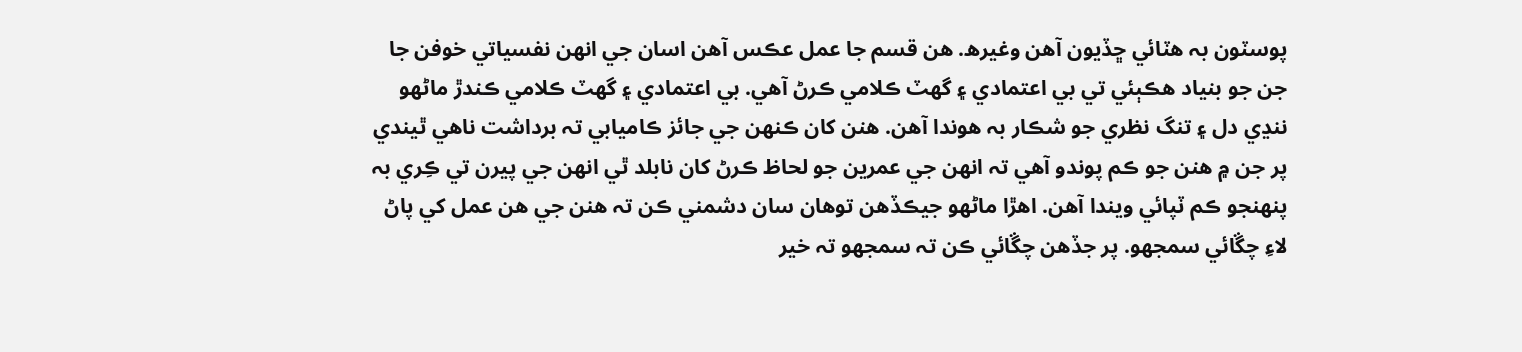پوسٽون بہ ھٽائي ڇڏيون آھن وغيرھ. ھن قسم جا عمل عڪس آھن اسان جي انھن نفسياتي خوفن جا جن جو بنياد ھڪٻئي تي بي اعتمادي ۽ گھٽ ڪلامي ڪرڻ آھي. بي اعتمادي ۽ گھٽ ڪلامي ڪندڙ ماڻھو ننڍي دل ۽ تنگ نظري جو شڪار بہ ھوندا آھن. ھنن کان ڪنھن جي جائز ڪاميابي تہ برداشت ناھي ٿيندي پر جن ۾ ھنن جو ڪم پوندو آھي تہ انھن جي عمرين جو لحاظ ڪرڻ کان نابلد ٿي انھن جي پيرن تي ڪِري بہ پنھنجو ڪم ٽپائي ويندا آھن. اھڙا ماڻھو جيڪڏھن توھان سان دشمني ڪن تہ ھنن جي ھن عمل کي پاڻ لاءِ چڱائي سمجھو. پر جڏھن چڱائي ڪن تہ سمجھو تہ خير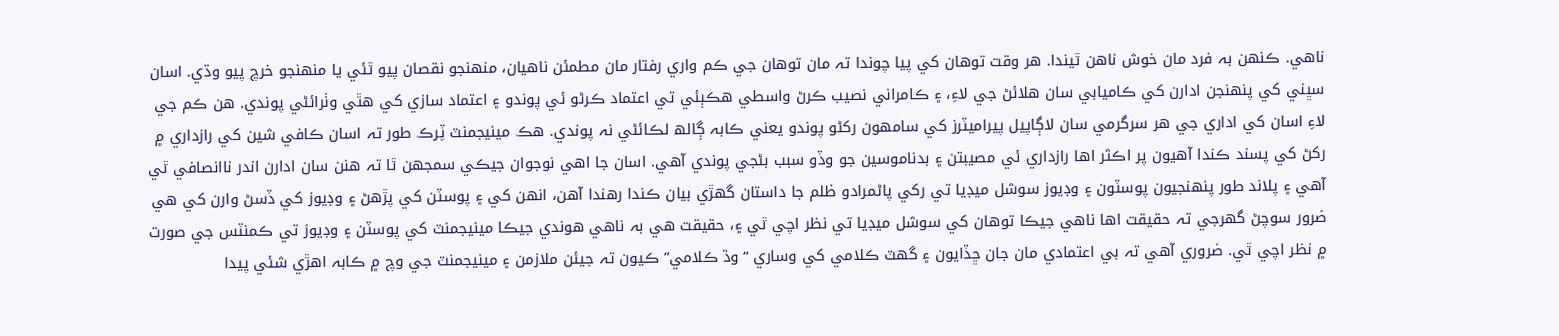ناھي. ڪنھن بہ فرد مان خوش ناھن ٿيندا. ھر وقت توھان کي پيا چوندا تہ مان توھان جي ڪم واري رفتار مان مطمئن ناھيان، منھنجو نقصان پيو ٿئي يا منھنجو خرچ پيو وڌي. اسان سڀني کي پنھنجن ادارن کي ڪاميابي سان ھلائڻ جي لاءِ، ۽ ڪامراني نصيب ڪرڻ واسطي ھڪٻئي تي اعتماد ڪرڻو ئي پوندو ۽ اعتماد سازي کي ھٿي وٺرائڻي پوندي. ھن ڪم جي لاءِ اسان کي اداري جي ھر سرگرمي سان لاڳاپيل پيراميٽرز کي سامھون رکڻو پوندو يعني ڪابہ ڳالھ لڪائڻي نہ پوندي. ھڪ مينيجمنٽ ٽِرڪ طور تہ اسان ڪافي شين کي رازداري ۾ رکڻ کي پسند ڪندا آھيون پر اڪثر اھا رازداري ئي مصيبتن ۽ بدناموسين جو وڏو سبب بڻجي پوندي آھي. اسان جا اھي نوجوان جيڪي سمجھن ٿا تہ ھنن سان ادارن اندر ناانصافي ٿي آھي ۽ پلاند طور پنھنجيون پوسٽون ۽ وڊيوز سوشل ميڊيا تي رکي پاڻمرادو ظلم جا داستان گھڙي بيان ڪندا رھندا آھن، انھن کي ۽ پوسٽن کي پڙھڻ ۽ وڊيوز کي ڏسڻ وارن کي ھي ضرور سوچڻ گھرجي تہ حقيقت اھا ناھي جيڪا توھان کي سوشل ميڊيا تي نظر اچي ٿي ۽، حقيقت ھي بہ ناھي ھوندي جيڪا مينيجمنٽ کي پوسٽن ۽ وڊيوز تي ڪمنٽس جي صورت ۾ نظر اچي ٿي. ضروري آھي تہ بي اعتمادي مان جان ڇڏايون ۽ گھٽ ڪلامي کي وساري “وڌ ڪلامي” ڪيون تہ جيئن ملازمن ۽ مينيجمنٽ جي وچ ۾ ڪابہ اھڙي شئي پيدا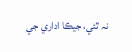نہ ٿئي، جيڪا اداري جي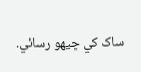ساک کي ڇيهو رسائي.